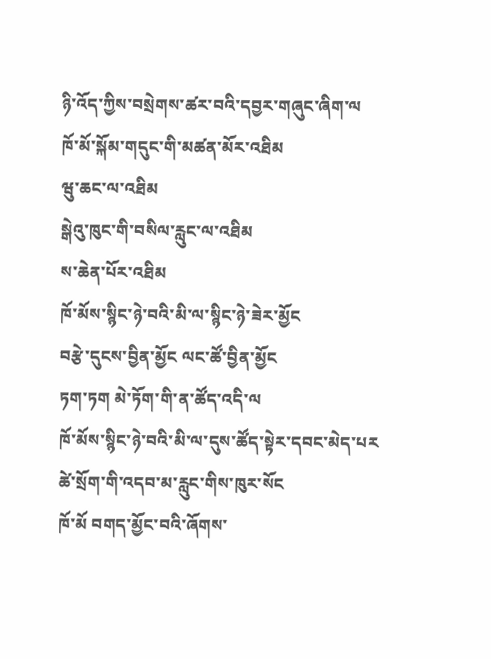ཉི་འོད་ཀྱིས་བསྲེགས་ཚར་བའི་དབྱར་གཞུང་ཞིག་ལ
ཁོ་མོ་སྐོམ་གདུང་གི་མཚན་མོར་འཐིམ
ཝུ་ཆང་ལ་འཐིམ
སྒེའུ་ཁུང་གི་བསིལ་རླུང་ལ་འཐིམ
ས་ཆེན་པོར་འཐིམ
ཁོ་མོས་སྙིང་ཉེ་བའི་མི་ལ་སྙིང་ཉེ་ཟེར་མྱོང
བརྩེ་དུངས་བྱིན་མྱོང ལང་ཚོ་བྱིན་མྱོང
ཏག་ཏག མེ་ཏོག་གི་ན་ཚོད་འདི་ལ
ཁོ་མོས་སྙིང་ཉེ་བའི་མི་ལ་དུས་ཚོད་སྟེར་དབང་མེད་པར
ཚེ་སྲོག་གི་འདབ་མ་རླུང་གིས་ཁུར་སོང
ཁོ་མོ བགད་མྱོང་བའི་ཞོགས་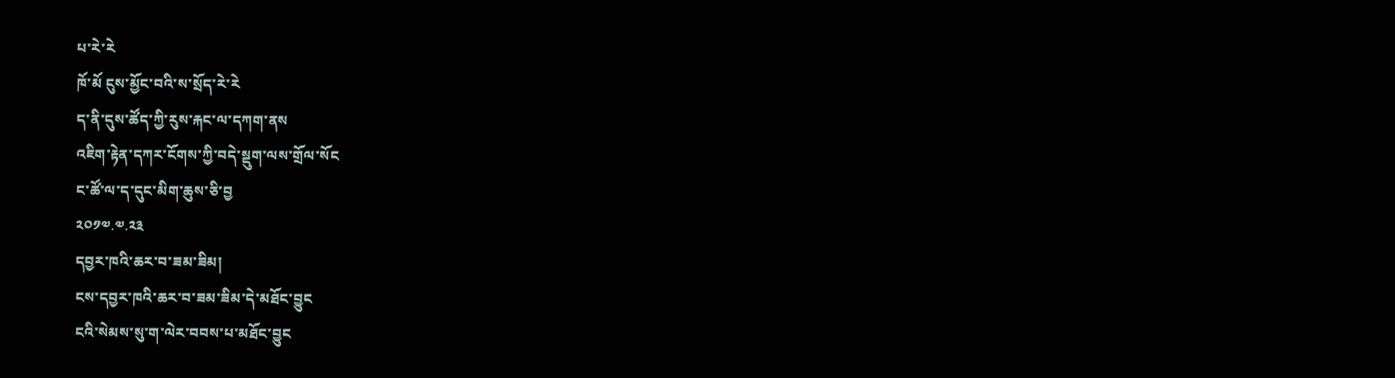པ་རེ་རེ
ཁོ་མོ ངུས་མྱོང་བའི་ས་སྲོད་རེ་རེ
ད་ནི་དུས་ཚོད་ཀྱི་རུས་རྐང་ལ་དཀག་ནས
འཇིག་རྟེན་དཀར་ངོགས་ཀྱི་བདེ་སྡུག་ལས་གྲོལ་སོང
ང་ཚོ་ལ་ད་དུང་མིག་ཆུས་ཅི་བྱ
༢༠༡༧.༧.༢༣
དབྱར་ཁའི་ཆར་བ་ཟམ་ཟིམ།
ངས་དབྱར་ཁའི་ཆར་བ་ཟམ་ཟིམ་དེ་མཐོང་བྱུང
ངའི་སེམས་སུ་ག་ལེར་བབས་པ་མཐོང་བྱུང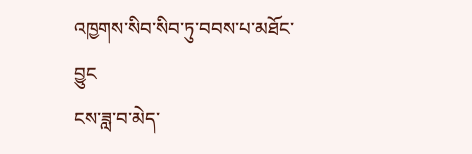འཁྱགས་སིབ་སིབ་ཏུ་བབས་པ་མཐོང་བྱུང
ངས་ཟླ་བ་མེད་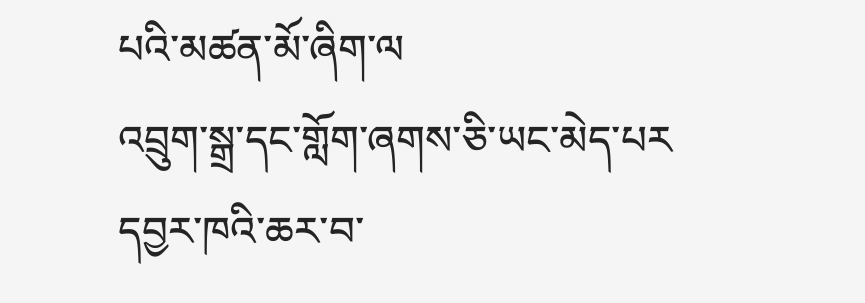པའི་མཚན་མོ་ཞིག་ལ
འབྲུག་སྒྲ་དང་གློག་ཞགས་ཅི་ཡང་མེད་པར
དབྱར་ཁའི་ཆར་བ་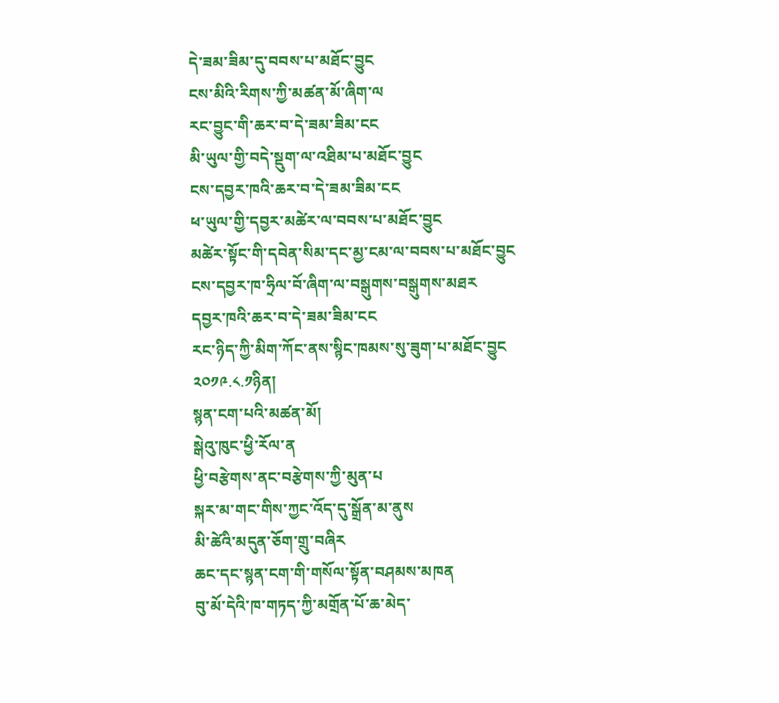དེ་ཟམ་ཟིམ་དུ་བབས་པ་མཐོང་བྱུང
ངས་མིའི་རིགས་ཀྱི་མཚན་མོ་ཞིག་ལ
རང་བྱུང་གི་ཆར་བ་དེ་ཟམ་ཟིམ་ངང
མི་ཡུལ་གྱི་བདེ་སྡུག་ལ་འཐིམ་པ་མཐོང་བྱུང
ངས་དབྱར་ཁའི་ཆར་བ་དེ་ཟམ་ཟིམ་ངང
ཕ་ཡུལ་གྱི་དབྱར་མཚེར་ལ་བབས་པ་མཐོང་བྱུང
མཚེར་སྟོང་གི་དབེན་སིམ་དང་མྱ་ངམ་ལ་བབས་པ་མཐོང་བྱུང
ངས་དབྱར་ཁ་ཧྲིལ་བོ་ཞིག་ལ་བསྒུགས་བསྒུགས་མཐར
དབྱར་ཁའི་ཆར་བ་དེ་ཟམ་ཟིམ་ངང
རང་ཉིད་ཀྱི་མིག་ཀོང་ནས་སྙིང་ཁམས་སུ་ཟུག་པ་མཐོང་བྱུང
༢༠༡༩.༨.༡ཉིན།
སྙན་ངག་པའི་མཚན་མོ།
སྒེའུ་ཁུང་ཕྱི་རོལ་ན
ཕྱི་བརྩེགས་ནང་བརྩེགས་ཀྱི་མུན་པ
སྐར་མ་གང་གིས་ཀྱང་འོད་དུ་སྒྲོན་མ་ནུས
མི་ཚེའི་མདུན་ཅོག་གྲུ་བཞིར
ཆང་དང་སྙན་ངག་གི་གསོལ་སྟོན་བཤམས་མཁན
བུ་མོ་དེའི་ཁ་གཏད་ཀྱི་མགྲོན་པོ་ཆ་མེད་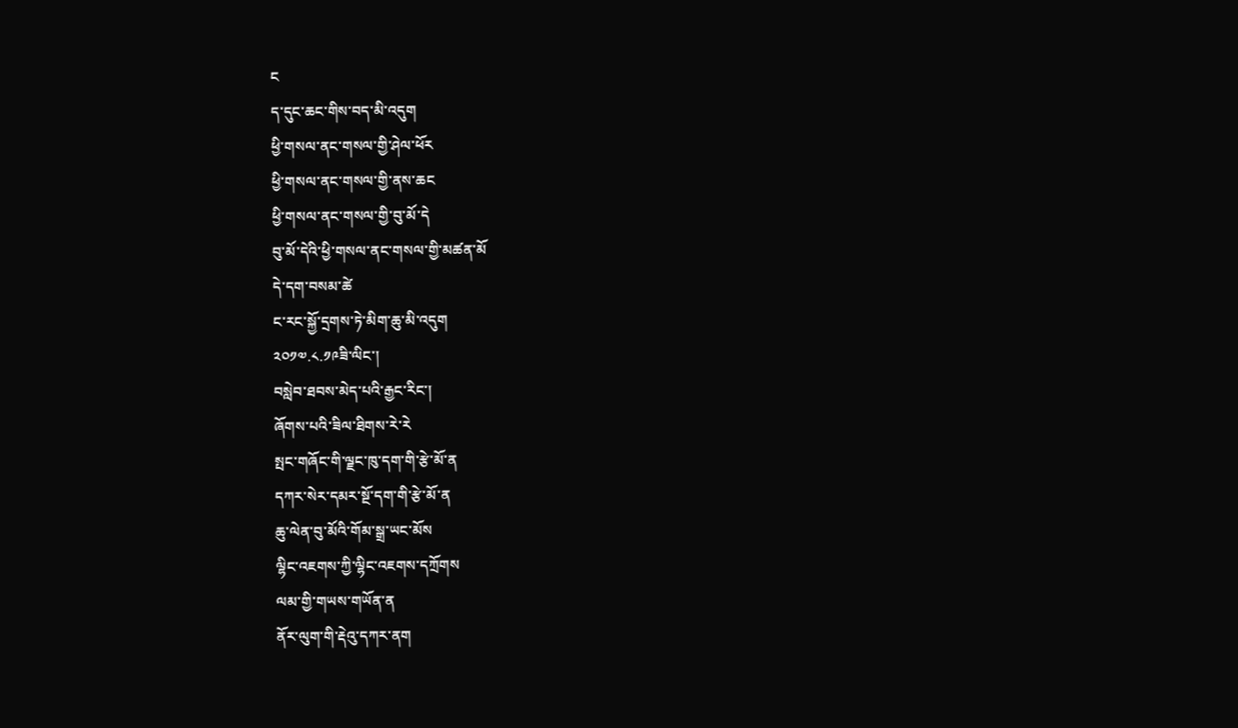ང
ད་དུང་ཆང་གིས་བད་མི་འདུག
ཕྱི་གསལ་ནང་གསལ་གྱི་ཤེལ་ཕོར
ཕྱི་གསལ་ནང་གསལ་གྱི་ནས་ཆང
ཕྱི་གསལ་ནང་གསལ་གྱི་བུ་མོ་དེ
བུ་མོ་དེའི་ཕྱི་གསལ་ནང་གསལ་གྱི་མཚན་མོ
དེ་དག་བསམ་ཚེ
ང་རང་སྐྱོ་དྲགས་ཏེ་མིག་ཆུ་མི་འདུག
༢༠༡༧.༨.༡༩ཟི་ལིང་།
བསླེབ་ཐབས་མེད་པའི་རྒྱང་རིང་།
ཞོགས་པའི་ཟིལ་ཐིགས་རེ་རེ
སྤང་གཞོང་གི་ལྗང་ཁུ་དག་གི་རྩེ་མོ་ན
དཀར་སེར་དམར་སྔོ་དག་གི་རྩེ་མོ་ན
ཆུ་ལེན་བུ་མོའི་གོམ་སྒྲ་ཡང་མོས
ལྷིང་འཇགས་ཀྱི་ལྷིང་འཇགས་དཀྲོགས
ལམ་གྱི་གཡས་གཡོན་ན
ནོར་ལུག་གི་རྡེའུ་དཀར་ནག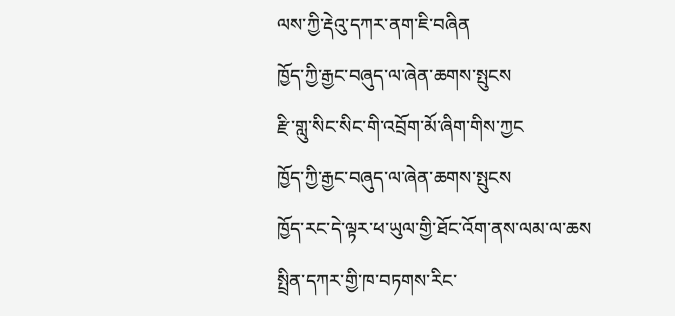ལས་ཀྱི་རྡེའུ་དཀར་ནག་ཇི་བཞིན
ཁྱོད་ཀྱི་རྒྱང་བཞུད་ལ་ཞེན་ཆགས་སྤུངས
རྫི་གླུ་སིང་སིང་གི་འབྲོག་མོ་ཞིག་གིས་ཀྱང
ཁྱོད་ཀྱི་རྒྱང་བཞུད་ལ་ཞེན་ཆགས་སྤུངས
ཁྱོད་རང་དེ་ལྟར་ཕ་ཡུལ་གྱི་ཐོང་འོག་ནས་ལམ་ལ་ཆས
སྤྲིན་དཀར་གྱི་ཁ་བཏགས་རིང་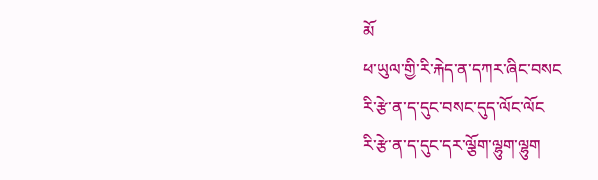མོ
ཕ་ཡུལ་གྱི་རི་རྐེད་ན་དཀར་ཞིང་བསང
རི་རྩེ་ན་ད་དུང་བསང་དུད་ལོང་ལོང
རི་རྩེ་ན་ད་དུང་དར་ལྕོག་ལྷུག་ལྷུག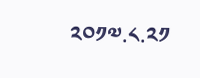༢༠༡༧.༨.༢༡